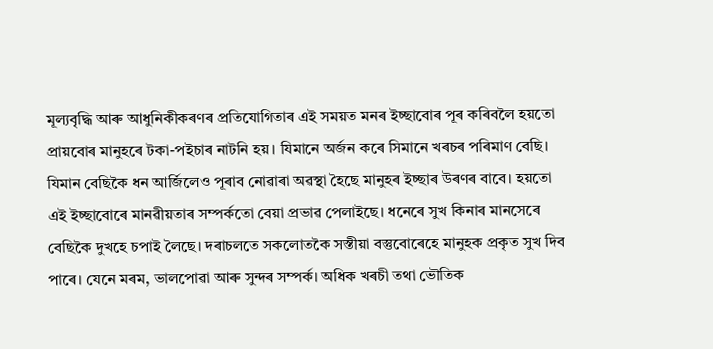মূল্যবৃদ্ধি আৰু আধুনিকীকৰণৰ প্রতিযোগিতাৰ এই সময়ত মনৰ ইচ্ছাবোৰ পূৰ কৰিবলৈ হয়তো প্ৰায়বোৰ মানুহৰে টকা-পইচাৰ নাটনি হয়। যিমানে অর্জন কৰে সিমানে খৰচৰ পৰিমাণ বেছি। যিমান বেছিকৈ ধন আৰ্জিলেও পূৰাব নোৱাৰা অৱস্থা হৈছে মানুহৰ ইচ্ছাৰ উৰণৰ বাবে। হয়তো এই ইচ্ছাবোৰে মানৱীয়তাৰ সম্পৰ্কতো বেয়া প্ৰভাৱ পেলাইছে। ধনেৰে সুখ কিনাৰ মানসেৰে বেছিকৈ দুখহে চপাই লৈছে। দৰাচলতে সকলোতকৈ সস্তীয়া বস্তুবোৰেহে মানুহক প্রকৃত সুখ দিব পাৰে। যেনে মৰম, ভালপোৱা আৰু সুন্দৰ সম্পৰ্ক। অধিক খৰচী তথা ভৌতিক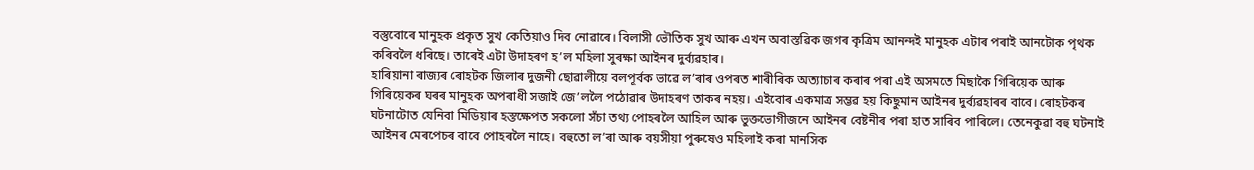বস্তুবোৰে মানুহক প্রকৃত সুখ কেতিয়াও দিব নোৱাৰে। বিলাসী ভৌতিক সুখ আৰু এখন অবাস্তৱিক জগৰ কৃত্রিম আনন্দই মানুহক এটাৰ পৰাই আনটোক পৃথক কৰিবলৈ ধৰিছে। তাৰেই এটা উদাহৰণ হ’ল মহিলা সুৰক্ষা আইনৰ দুৰ্ব্যৱহাৰ।
হাৰিয়ানা ৰাজ্যৰ ৰোহটক জিলাৰ দুজনী ছোৱালীয়ে বলপূৰ্বক ভাৱে ল’ৰাৰ ওপৰত শাৰীৰিক অত্যাচাৰ কৰাৰ পৰা এই অসমতে মিছাকৈ গিৰিয়েক আৰু গিৰিয়েকৰ ঘৰৰ মানুহক অপৰাধী সজাই জে’ললৈ পঠোৱাৰ উদাহৰণ তাকৰ নহয়। এইবোৰ একমাত্ৰ সম্ভৱ হয় কিছুমান আইনৰ দুৰ্ব্যৱহাৰৰ বাবে। ৰোহটকৰ ঘটনাটোত যেনিবা মিডিয়াৰ হস্তক্ষেপত সকলো সঁচা তথ্য পোহৰলৈ আহিল আৰু ভুক্তভোগীজনে আইনৰ বেষ্টনীৰ পৰা হাত সাৰিব পাৰিলে। তেনেকুৱা বহু ঘটনাই আইনৰ মেৰপেচৰ বাবে পোহৰলৈ নাহে। বহুতো ল’ৰা আৰু বয়সীয়া পুৰুষেও মহিলাই কৰা মানসিক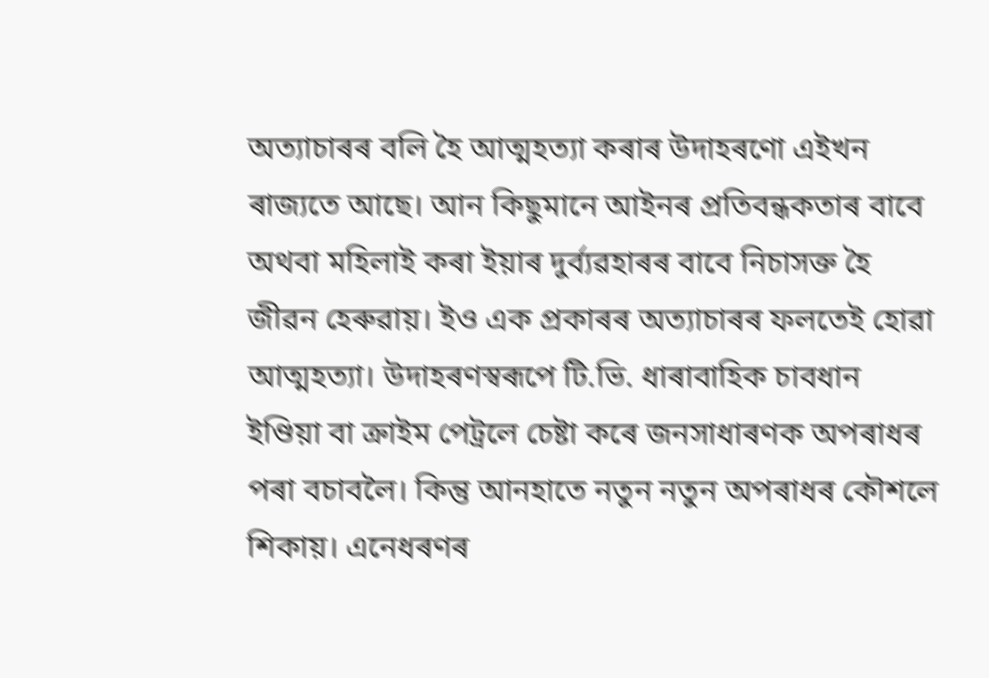অত্যাচাৰৰ বলি হৈ আত্মহত্যা কৰাৰ উদাহৰণো এইখন ৰাজ্যতে আছে। আন কিছুমানে আইনৰ প্রতিবন্ধকতাৰ বাবে অথবা মহিলাই কৰা ইয়াৰ দুৰ্ব্যৱহাৰৰ বাবে নিচাসক্ত হৈ জীৱন হেৰুৱায়। ইও এক প্ৰকাৰৰ অত্যাচাৰৰ ফলতেই হোৱা আত্মহত্যা। উদাহৰণস্বৰূপে টি.ভি. ধাৰাবাহিক চাবধান ইণ্ডিয়া বা ক্রাইম পেট্ৰলে চেষ্টা কৰে জনসাধাৰণক অপৰাধৰ পৰা বচাবলৈ। কিন্তু আনহাতে নতুন নতুন অপৰাধৰ কৌশলে শিকায়। এনেধৰণৰ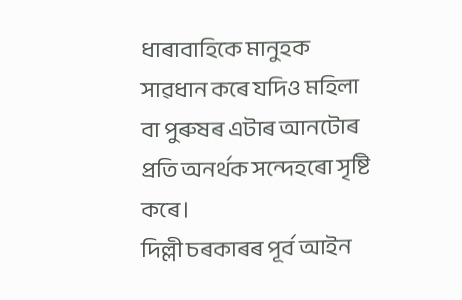ধাৰাবাহিকে মানুহক সাৱধান কৰে যদিও মহিলা বা পুৰুষৰ এটাৰ আনটোৰ প্ৰতি অনৰ্থক সন্দেহৰো সৃষ্টি কৰে।
দিল্লী চৰকাৰৰ পূৰ্ব আইন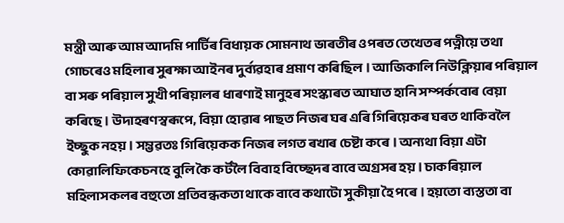মন্ত্ৰী আৰু আম আদমি পাৰ্টিৰ বিধায়ক সোমনাথ ভাৰতীৰ ওপৰত তেখেতৰ পত্নীয়ে তথা গোচৰেও মহিলাৰ সুৰক্ষা আইনৰ দুৰ্ব্যৱহাৰ প্ৰমাণ কৰিছিল। আজিকালি নিউক্লিয়াৰ পৰিয়াল বা সৰু পৰিয়াল সুখী পৰিয়ালৰ ধাৰণাই মানুহৰ সংস্কাৰত আঘাত হানি সম্পর্কবোৰ বেয়া কৰিছে। উদাহৰণস্বৰূপে, বিয়া হোৱাৰ পাছত নিজৰ ঘৰ এৰি গিৰিয়েকৰ ঘৰত থাকিবলৈ ইচ্ছুক নহয়। সম্ভৱতঃ গিৰিয়েকক নিজৰ লগত ৰখাৰ চেষ্টা কৰে। অন্যথা বিয়া এটা কোৱালিফিকেচনহে বুলি কৈ কৰ্টলৈ বিবাহ বিচ্ছেদৰ বাবে অগ্ৰসৰ হয়। চাকৰিয়াল মহিলাসকলৰ বহুতো প্রতিবন্ধকতা থাকে বাবে কথাটো সুকীয়া হৈ পৰে। হয়তো ব্যস্ততা বা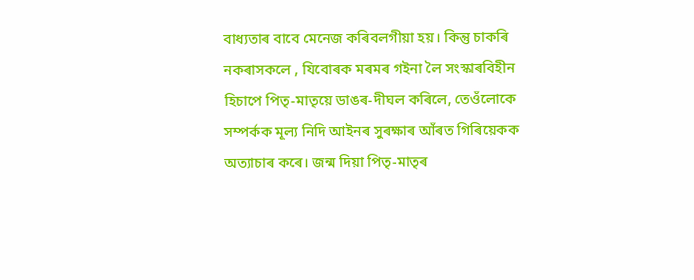বাধ্যতাৰ বাবে মেনেজ কৰিবলগীয়া হয়। কিন্তু চাকৰি নকৰাসকলে , যিবোৰক মৰমৰ গইনা লৈ সংস্কাৰবিহীন হিচাপে পিতৃ-মাতৃয়ে ডাঙৰ-দীঘল কৰিলে, তেওঁলোকে সম্পৰ্কক মূল্য নিদি আইনৰ সুৰক্ষাৰ আঁৰত গিৰিয়েকক অত্যাচাৰ কৰে। জন্ম দিয়া পিতৃ-মাতৃৰ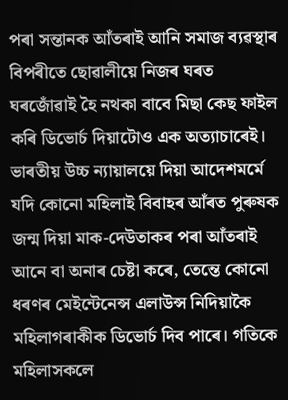পৰা সন্তানক আঁতৰাই আনি সমাজ ব্যৱস্থাৰ বিপৰীতে ছোৱালীয়ে নিজৰ ঘৰত ঘৰজোঁৱাই হৈ নথকা বাবে মিছা কেছ ফাইল কৰি ডিভোর্চ দিয়াটোও এক অত্যাচাৰেই। ভাৰতীয় উচ্চ ন্যায়ালয়ে দিয়া আদেশমৰ্মে যদি কোনো মহিলাই বিবাহৰ আঁৰত পুৰুষক জন্ম দিয়া মাক-দেউতাকৰ পৰা আঁতৰাই আনে বা অনাৰ চেষ্টা কৰে, তেন্তে কোনো ধৰণৰ মেইন্টেনেন্স এলাউন্স নিদিয়াকৈ মহিলাগৰাকীক ডিভোর্চ দিব পাৰে। গতিকে মহিলাসকলে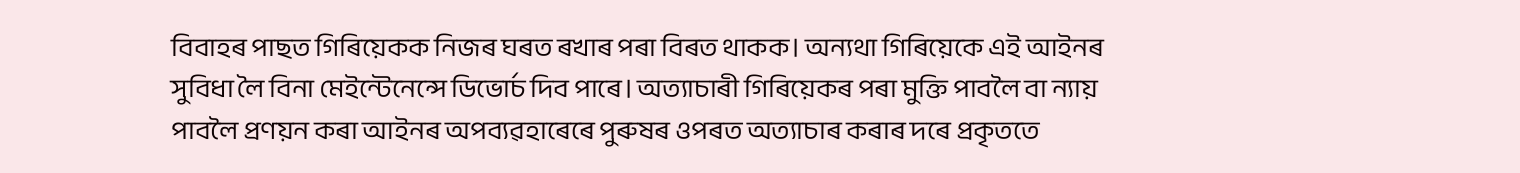বিবাহৰ পাছত গিৰিয়েকক নিজৰ ঘৰত ৰখাৰ পৰা বিৰত থাকক। অন্যথা গিৰিয়েকে এই আইনৰ সুবিধা লৈ বিনা মেইন্টেনেন্সে ডিভোর্চ দিব পাৰে। অত্যাচাৰী গিৰিয়েকৰ পৰা মুক্তি পাবলৈ বা ন্যায় পাবলৈ প্রণয়ন কৰা আইনৰ অপব্যৱহাৰেৰে পুৰুষৰ ওপৰত অত্যাচাৰ কৰাৰ দৰে প্ৰকৃততে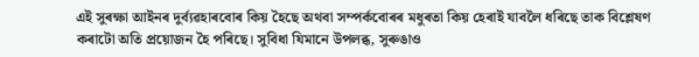এই সুৰক্ষা আইনৰ দুৰ্ব্যৱহাৰবোৰ কিয় হৈছে অথবা সম্পর্কবোৰৰ মধুৰতা কিয় হেৰাই যাবলৈ ধৰিছে তাক বিশ্লেষণ কৰাটো অতি প্ৰয়োজন হৈ পৰিছে। সুবিধা যিমানে উপলব্ধ, সুৰুঙাও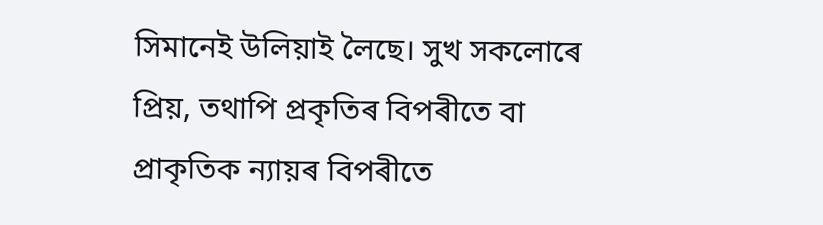সিমানেই উলিয়াই লৈছে। সুখ সকলোৰে প্ৰিয়, তথাপি প্ৰকৃতিৰ বিপৰীতে বা প্রাকৃতিক ন্যায়ৰ বিপৰীতে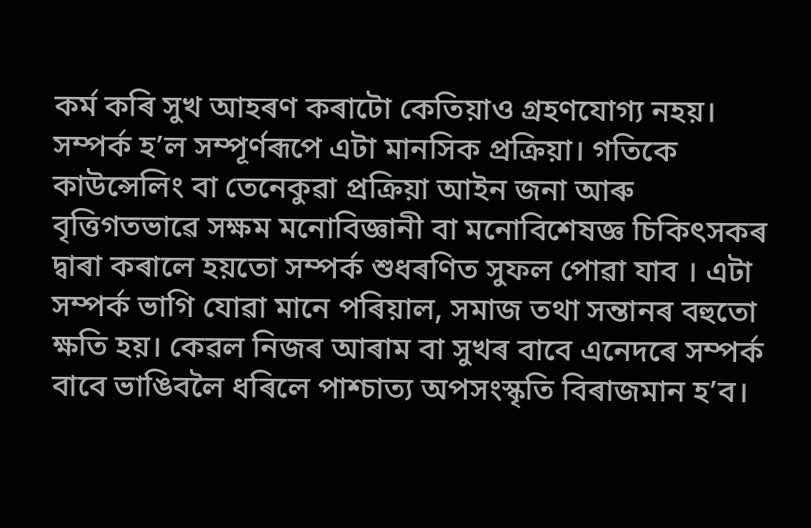কৰ্ম কৰি সুখ আহৰণ কৰাটো কেতিয়াও গ্রহণযোগ্য নহয়। সম্পৰ্ক হ’ল সম্পূৰ্ণৰূপে এটা মানসিক প্রক্রিয়া। গতিকে কাউন্সেলিং বা তেনেকুৱা প্ৰক্ৰিয়া আইন জনা আৰু বৃত্তিগতভাৱে সক্ষম মনোবিজ্ঞানী বা মনোবিশেষজ্ঞ চিকিৎসকৰ দ্বাৰা কৰালে হয়তো সম্পর্ক শুধৰণিত সুফল পোৱা যাব । এটা সম্পৰ্ক ভাগি যোৱা মানে পৰিয়াল, সমাজ তথা সন্তানৰ বহুতো ক্ষতি হয়। কেৱল নিজৰ আৰাম বা সুখৰ বাবে এনেদৰে সম্পর্ক বাবে ভাঙিবলৈ ধৰিলে পাশ্চাত্য অপসংস্কৃতি বিৰাজমান হ’ব।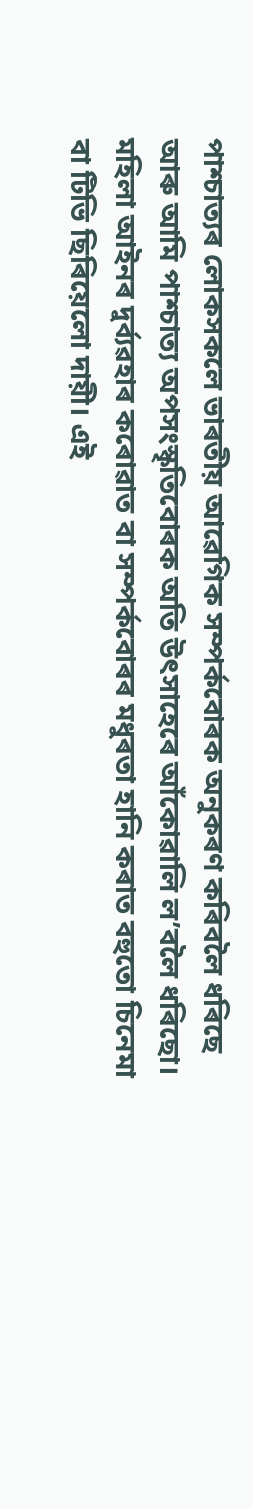পাশ্চাত্যৰ লোকসকলে ভাৰতীয় আৱেগিক সম্পর্কবোৰক অনুকৰণ কৰিবলৈ ধৰিছে আৰু আমি পাশ্চাত্য অপসংস্কৃতিবোৰক অতি উৎসাহেৰে আঁকোৱালি ল’বলৈ ধৰিছো।
মহিলা আইনৰ দুৰ্ব্যৱহাৰ কৰোৱাত বা সম্পর্কবোৰৰ মধুৰতা হানি কৰাত বহুতো চিনেমা বা টিভি ছিৰিয়েলো দায়ী। এই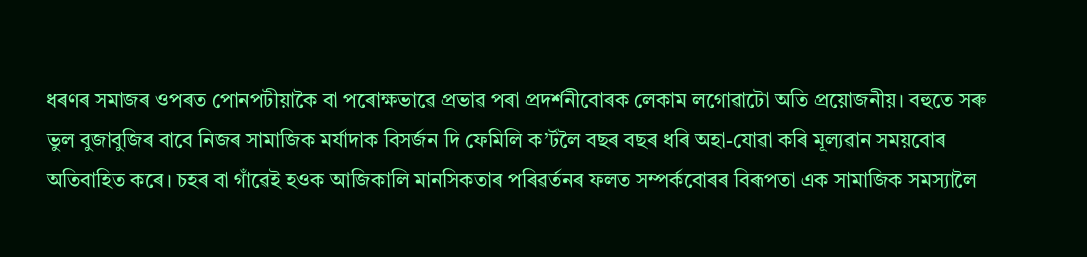ধৰণৰ সমাজৰ ওপৰত পোনপটীয়াকৈ বা পৰোক্ষভাৱে প্ৰভাৱ পৰা প্রদর্শনীবোৰক লেকাম লগোৱাটো অতি প্রয়োজনীয়। বহুতে সৰু ভুল বুজাবুজিৰ বাবে নিজৰ সামাজিক মর্যাদাক বিসর্জন দি ফেমিলি ক’ৰ্টলৈ বছৰ বছৰ ধৰি অহা-যোৱা কৰি মূল্যৱান সময়বোৰ অতিবাহিত কৰে। চহৰ বা গাঁৱেই হওক আজিকালি মানসিকতাৰ পৰিৱৰ্তনৰ ফলত সম্পর্কবোৰৰ বিৰূপতা এক সামাজিক সমস্যালৈ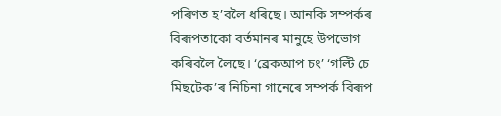পৰিণত হ’বলৈ ধৰিছে। আনকি সম্পৰ্কৰ বিৰূপতাকো বৰ্তমানৰ মানুহে উপভোগ কৰিবলৈ লৈছে। ‘ব্রেকআপ চং’ ‘গল্টি চে মিছটেক’ৰ নিচিনা গানেৰে সম্পৰ্ক বিৰূপ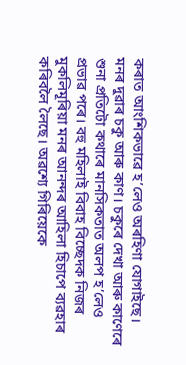কৰাত আংশিকভাৱে হ’লেও অৰহিণা যোগাইছে। মনৰ দুৱাৰ চকু আৰু কাণ। চকুৰে দেখা আৰু কাণেৰে শুনা প্ৰতিটো কথাৰে মানসিকতাত অলপ হ’লেও প্ৰভাৱ পৰে। বহু মহিলাই বিবাহ বিচ্ছেদক নিজৰ মুকলিমূৰিয়া মনৰ আনন্দৰ আহিলা হিচাপে ব্যৱহাৰ কৰিবলৈ লৈছে। অৱশ্যে গিৰিয়েকে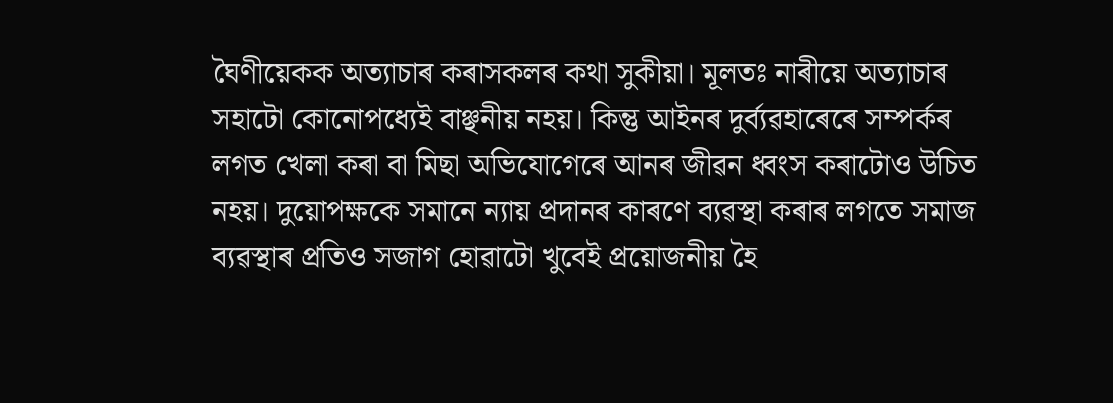ঘৈণীয়েকক অত্যাচাৰ কৰাসকলৰ কথা সুকীয়া। মূলতঃ নাৰীয়ে অত্যাচাৰ সহাটো কোনোপধ্যেই বাঞ্ছনীয় নহয়। কিন্তু আইনৰ দুৰ্ব্যৱহাৰেৰে সম্পৰ্কৰ লগত খেলা কৰা বা মিছা অভিযোগেৰে আনৰ জীৱন ধ্বংস কৰাটোও উচিত নহয়। দুয়োপক্ষকে সমানে ন্যায় প্রদানৰ কাৰণে ব্যৱস্থা কৰাৰ লগতে সমাজ ব্যৱস্থাৰ প্রতিও সজাগ হোৱাটো খুবেই প্রয়োজনীয় হৈ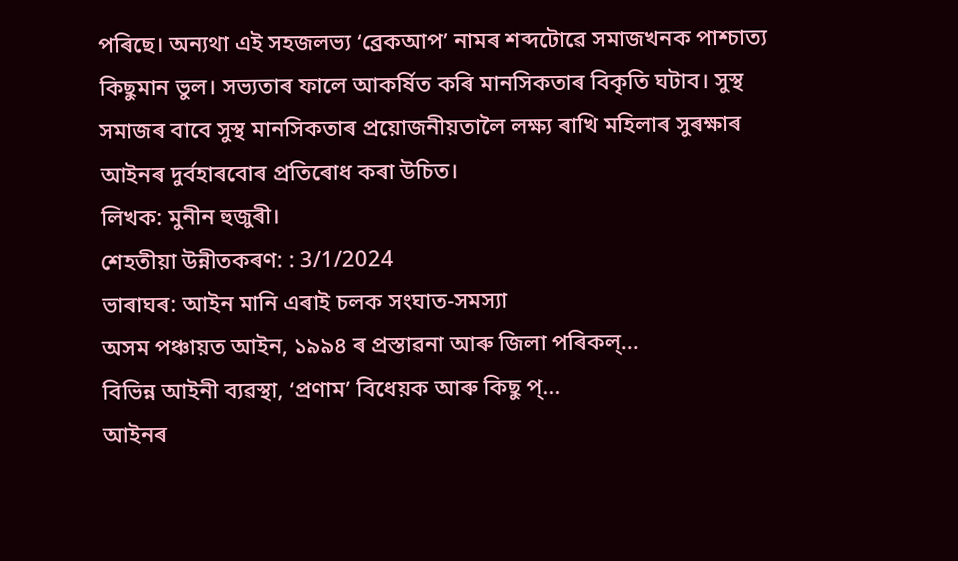পৰিছে। অন্যথা এই সহজলভ্য ‘ব্রেকআপ’ নামৰ শব্দটোৱে সমাজখনক পাশ্চাত্য কিছুমান ভুল। সভ্যতাৰ ফালে আকৰ্ষিত কৰি মানসিকতাৰ বিকৃতি ঘটাব। সুস্থ সমাজৰ বাবে সুস্থ মানসিকতাৰ প্রয়োজনীয়তালৈ লক্ষ্য ৰাখি মহিলাৰ সুৰক্ষাৰ আইনৰ দুৰ্বহাৰবোৰ প্ৰতিৰোধ কৰা উচিত।
লিখক: মুনীন হুজুৰী।
শেহতীয়া উন্নীতকৰণ: : 3/1/2024
ভাৰাঘৰ: আইন মানি এৰাই চলক সংঘাত-সমস্যা
অসম পঞ্চায়ত আইন, ১৯৯৪ ৰ প্ৰস্তাৱনা আৰু জিলা পৰিকল্...
বিভিন্ন আইনী ব্যৱস্থা, ‘প্ৰণাম’ বিধেয়ক আৰু কিছু প্...
আইনৰ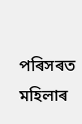পৰিসৰত মহিলাৰ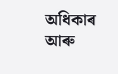অধিকাৰ আৰু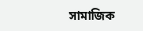সামাজিক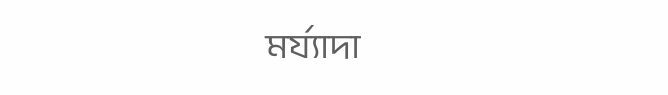মৰ্য্যাদা